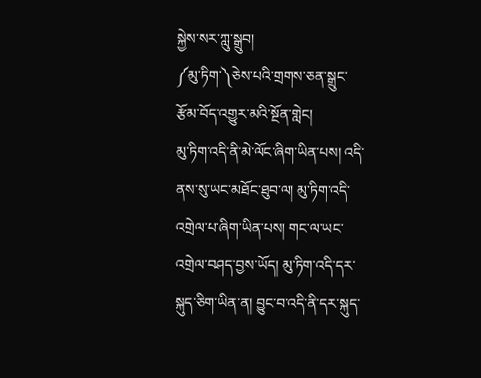སྐྱེས་སར་ཀླུ་སྒྲུབ།
༼མུ་ཏིག་༽ཅེས་པའི་གྲགས་ཅན་སྒྲུང་རྩོམ་བོད་འགྱུར་མའི་སྔོན་གླེང།
མུ་ཏིག་འདི་ནི་མེ་ལོང་ཞིག་ཡིན་པས། འདི་ནས་སུ་ཡང་མཐོང་ཐུབ་ལ། མུ་ཏིག་འདི་འགྲེལ་པ་ཞིག་ཡིན་པས། གང་ལ་ཡང་འགྲེལ་བཤད་བྱས་ཡོད། མུ་ཏིག་འདི་དར་སྐུད་ཅིག་ཡིན་ན། བྱུང་བ་འདི་ནི་དར་སྐུད་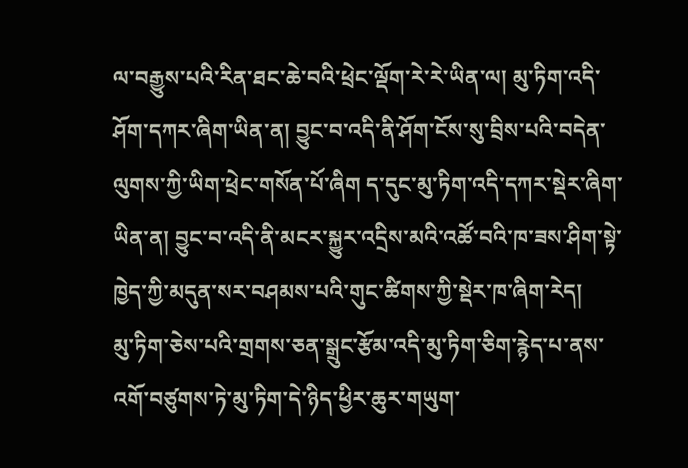ལ་བརྒྱུས་པའི་རིན་ཐང་ཆེ་བའི་ཕྲེང་ལྡོག་རེ་རེ་ཡིན་ལ། མུ་ཏིག་འདི་ཤོག་དཀར་ཞིག་ཡིན་ན། བྱུང་བ་འདི་ནི་ཤོག་ངོས་སུ་བྲིས་པའི་བདེན་ལུགས་ཀྱི་ཡིག་ཕྲེང་གསོན་པོ་ཞིག ད་དུང་མུ་ཏིག་འདི་དཀར་སྡེར་ཞིག་ཡིན་ན། བྱུང་བ་འདི་ནི་མངར་སྐྱུར་འདྲིས་མའི་འཚོ་བའི་ཁ་ཟས་ཤིག་སྟེ་ཁྱེད་ཀྱི་མདུན་སར་བཤམས་པའི་གུང་ཚིགས་ཀྱི་སྡེར་ཁ་ཞིག་རེད།
མུ་ཏིག་ཅེས་པའི་གྲགས་ཅན་སྒྲུང་རྩོམ་འདི་མུ་ཏིག་ཅིག་རྙེད་པ་ནས་འགོ་བཙུགས་ཏེ་མུ་ཏིག་དེ་ཉིད་ཕྱིར་ཆུར་གཡུག་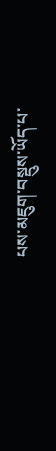པས་མཇུག་བསྡུས་ཡོད་པ་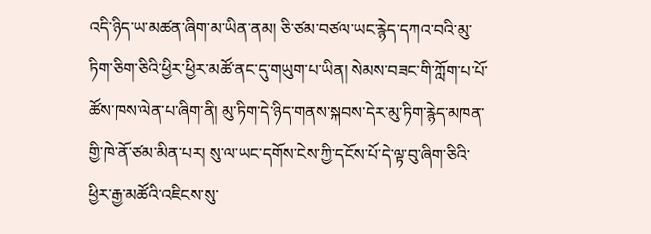འདི་ཉིད་ཡ་མཚན་ཞིག་མ་ཡིན་ནམ། ཅི་ཙམ་བཙལ་ཡང་རྙེད་དཀའ་བའི་མུ་ཏིག་ཅིག་ཅིའི་ཕྱིར་ཕྱིར་མཚོ་ནང་དུ་གཡུག་པ་ཡིན། སེམས་བཟང་གི་ཀློག་པ་པོ་ཚོས་ཁས་ལེན་པ་ཞིག་ནི། མུ་ཏིག་དེ་ཉིད་གནས་སྐབས་དེར་མུ་ཏིག་རྙེད་མཁན་གྱི་ཁེ་ནོ་ཙམ་མིན་པར། སུ་ལ་ཡང་དགོས་ངེས་ཀྱི་དངོས་པོ་དེ་ལྟ་བུ་ཞིག་ཅིའི་ཕྱིར་རྒྱ་མཚོའི་འཇིངས་སུ་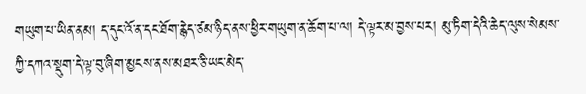གཡུག་པ་ཡིན་ནམ། ད་དུང་འོ་ན་དང་ཐོག་རྙེད་ཙམ་ཉིད་ནས་ཕྱིར་གཡུག་ན་ཆོག་པ་ལ། དེ་ལྟར་མ་བྱས་པར། མུ་ཏིག་དེའི་ཆེད་ལུས་སེམས་ཀྱི་དཀའ་སྡུག་དེ་ལྟ་བུ་ཞིག་མྱངས་ནས་མཐར་ཅི་ཡང་མེད་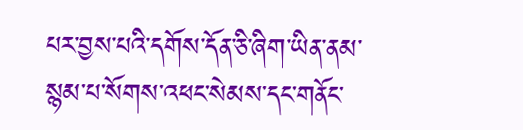པར་བྱས་པའི་དགོས་དོན་ཅི་ཞིག་ཡིན་ནམ་སྙམ་པ་སོགས་འཕང་སེམས་དང་གནོང་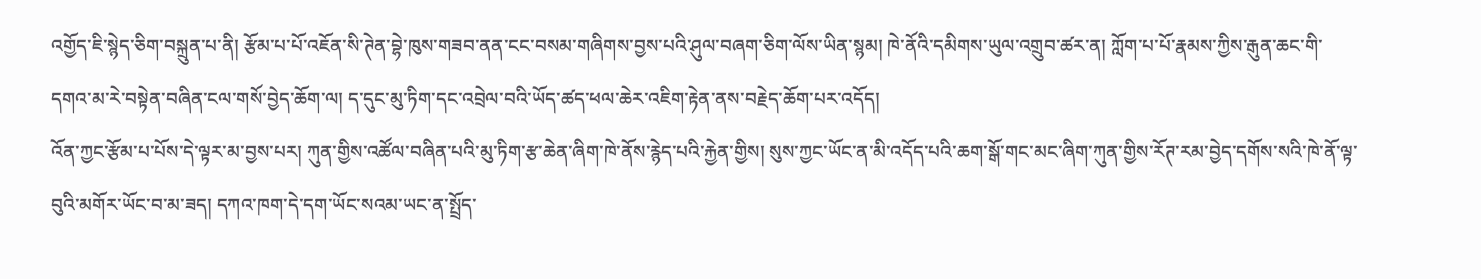འགྱོད་ཇི་སྙེད་ཅིག་བསྐྲུན་པ་ནི། རྩོམ་པ་པོ་འཇོན་སི་ཊེན་བྷེ་ཁུས་གཟབ་ནན་ངང་བསམ་གཞིགས་བྱས་པའི་ཤུལ་བཞག་ཅིག་ལོས་ཡིན་སྙམ། ཁེ་ནོའི་དམིགས་ཡུལ་འགྲུབ་ཚར་ན། ཀློག་པ་པོ་རྣམས་ཀྱིས་རྒུན་ཆང་གི་དགའ་མ་རེ་བསྟེན་བཞིན་ངལ་གསོ་བྱེད་ཆོག་ལ། ད་དུང་མུ་ཏིག་དང་འབྲེལ་བའི་ཡོད་ཚད་ཕལ་ཆེར་འཇིག་རྟེན་ནས་བརྗེད་ཆོག་པར་འདོད།
འོན་ཀྱང་རྩོམ་པ་པོས་དེ་ལྟར་མ་བྱས་པར། ཀུན་གྱིས་འཚོལ་བཞིན་པའི་མུ་ཏིག་རྩ་ཆེན་ཞིག་ཁེ་ནོས་རྙེད་པའི་རྐྱེན་གྱིས། སུས་ཀྱང་ཡོང་ན་མི་འདོད་པའི་ཆག་སྒོ་གང་མང་ཞིག་ཀུན་གྱིས་རོཊ་རམ་བྱེད་དགོས་སའི་ཁེ་ནོ་ལྟ་བུའི་མགོར་ཡོང་བ་མ་ཟད། དཀའ་ཁག་དེ་དག་ཡོང་སའམ་ཡང་ན་སྤྲོད་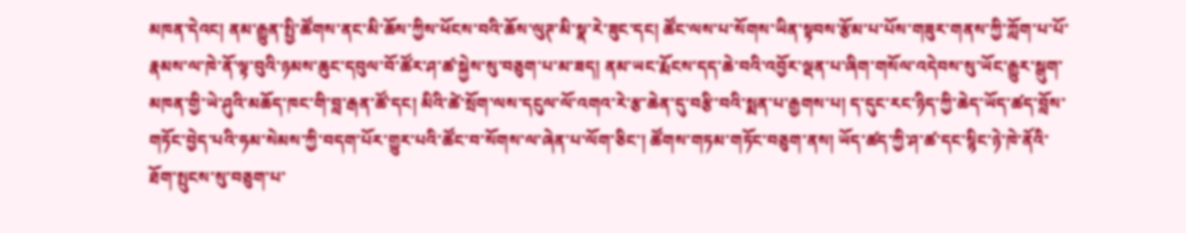མཁན་དེའང། ནམ་རྒྱུན་སྤྱི་ཚོགས་ནང་མི་ཆོས་ཀྱིས་ཕོངས་བའི་ཆོས་ལུཊ་མི་སྣ་རེ་ཟུང་དང། ཚོང་ལས་པ་སོགས་ཡིན་སྟབས་རྩོམ་པ་པོས་གཟུར་གནས་ཀྱི་ཀློག་པ་པོ་རྣམས་ལ་ཁེ་ནོ་ལྟ་བུའི་ཉམས་ཆུང་དབུལ་བོ་ཚོར་ཤ་ཚ་སྐྱེས་སུ་བཅུག་པ་མ་ཟད། ནམ་ཡང་རྨོངས་དད་ཆེ་བའི་འབྱོར་ལྡན་པ་ཞིག་གསོལ་འདེབས་སུ་ཡོང་རྒྱུར་སྒུག་མཁན་གྱི་ཡེ་ཤུའི་མཆོད་ཁང་གི་བླ་རྒན་ཚོ་དང། མིའི་ཚེ་སྲོག་ལས་དངུལ་ལོ་འགའ་རེ་རྩ་ཆེན་དུ་བརྩི་བའི་སྨན་པ་རྒྱགས་པ། ད་དུང་རང་ཉིད་ཀྱི་ཆེད་ཡོད་ཚད་བློས་གཏོང་བྱེད་པའི་ཧམ་སེམས་ཀྱི་བདག་པོར་གྱུར་པའི་ཚོང་བ་སོགས་ལ་ཞེན་པ་ལོག་ཅིང་། ཚོགས་གཏམ་གཏོང་བཅུག་ནས། ཡོད་ཚད་ཀྱི་ཤ་ཚ་དང་སྙིང་ཉེ་ཁེ་ནོའི་ཐོག་སྤུངས་སུ་བཅུག་པ་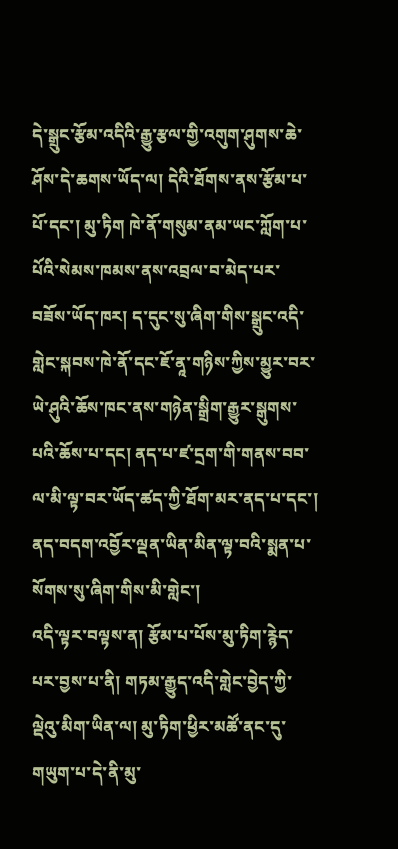དེ་སྒྲུང་རྩོམ་འདིའི་རྒྱུ་རྩལ་གྱི་འགུག་ཤུགས་ཆེ་ཤོས་དེ་ཆགས་ཡོད་ལ། དེའི་ཐོགས་ནས་རྩོམ་པ་པོ་དང་། མུ་ཏིག ཁེ་ནོ་གསུམ་ནམ་ཡང་ཀློག་པ་པོའི་སེམས་ཁམས་ནས་འབྲལ་བ་མེད་པར་བཟོས་ཡོད་ཁར། ད་དུང་སུ་ཞིག་གིས་སྒྲུང་འདི་གླེང་སྐབས་ཁེ་ནོ་དང་ཇོ་ནཱ་གཉིས་ཀྱིས་མྱུར་བར་ཡེ་ཤུའི་ཆོས་ཁང་ནས་གཉེན་སྒྲིག་རྒྱུར་སྒུགས་པའི་ཆོས་པ་དང། ནད་པ་ཛ་དྲག་གི་གནས་བབ་ལ་མི་ལྟ་བར་ཡོད་ཚད་ཀྱི་ཐོག་མར་ནད་པ་དང་། ནད་བདག་འབྱོར་ལྡན་ཡིན་མིན་ལྟ་བའི་སྨན་པ་སོགས་སུ་ཞིག་གིས་མི་གླེང་།
འདི་ལྟར་བལྟས་ན། རྩོམ་པ་པོས་མུ་ཏིག་རྙེད་པར་བྱས་པ་ནི། གཏམ་རྒྱུད་འདི་གླེང་བྱེད་ཀྱི་ལྡེའུ་མིག་ཡིན་ལ། མུ་ཏིག་ཕྱིར་མཚོ་ནང་དུ་གཡུག་པ་དེ་ནི་མུ་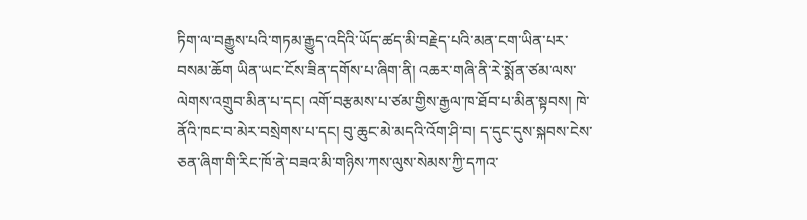ཏིག་ལ་བརྒྱུས་པའི་གཏམ་རྒྱུད་འདིའི་ཡོད་ཚད་མི་བརྗེད་པའི་མན་ངག་ཡིན་པར་བསམ་ཆོག ཡིན་ཡང་ངོས་ཟིན་དགོས་པ་ཞིག་ནི། འཆར་གཞི་ནི་རེ་སྨོན་ཙམ་ལས་ལེགས་འགྲུབ་མིན་པ་དང། འགོ་བརྩམས་པ་ཙམ་གྱིས་རྒྱལ་ཁ་ཐོབ་པ་མིན་སྟབས། ཁེ་ནོའི་ཁང་བ་མེར་བསྲེགས་པ་དང། བུ་ཆུང་མེ་མདའི་འོག་ཤི་བ། ད་དུང་དུས་སྐབས་ངེས་ཅན་ཞིག་གི་རིང་ཁོ་ནེ་བཟའ་མི་གཉིས་ཀས་ལུས་སེམས་ཀྱི་དཀའ་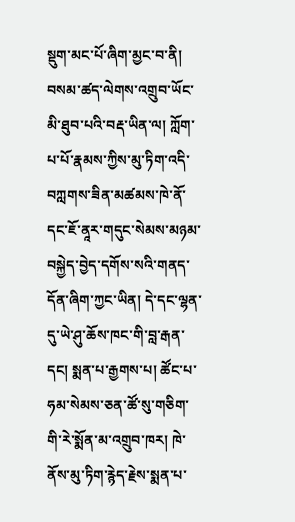སྡུག་མང་པོ་ཞིག་མྱང་བ་ནི། བསམ་ཚད་ལེགས་འགྲུབ་ཡོང་མི་ཐུབ་པའི་བརྡ་ཡིན་ལ། ཀློག་པ་པོ་རྣམས་ཀྱིས་མུ་ཏིག་འདི་བཀླགས་ཟིན་མཚམས་ཁེ་ནོ་དང་ཇོ་ནཱར་གདུང་སེམས་མཉམ་བསྐྱེད་བྱེད་དགོས་སའི་གནད་དོན་ཞིག་ཀྱང་ཡིན། དེ་དང་ལྷན་དུ་ཡེ་ཤུ་ཆོས་ཁང་གི་བླ་རྒན་དང། སྨན་པ་རྒྱགས་པ། ཚོང་པ་ཧམ་སེམས་ཅན་ཚོ་སུ་གཅིག་གི་རེ་སྨོན་མ་འགྲུབ་ཁར། ཁེ་ནོས་མུ་ཏིག་རྙེད་རྗེས་སྨན་པ་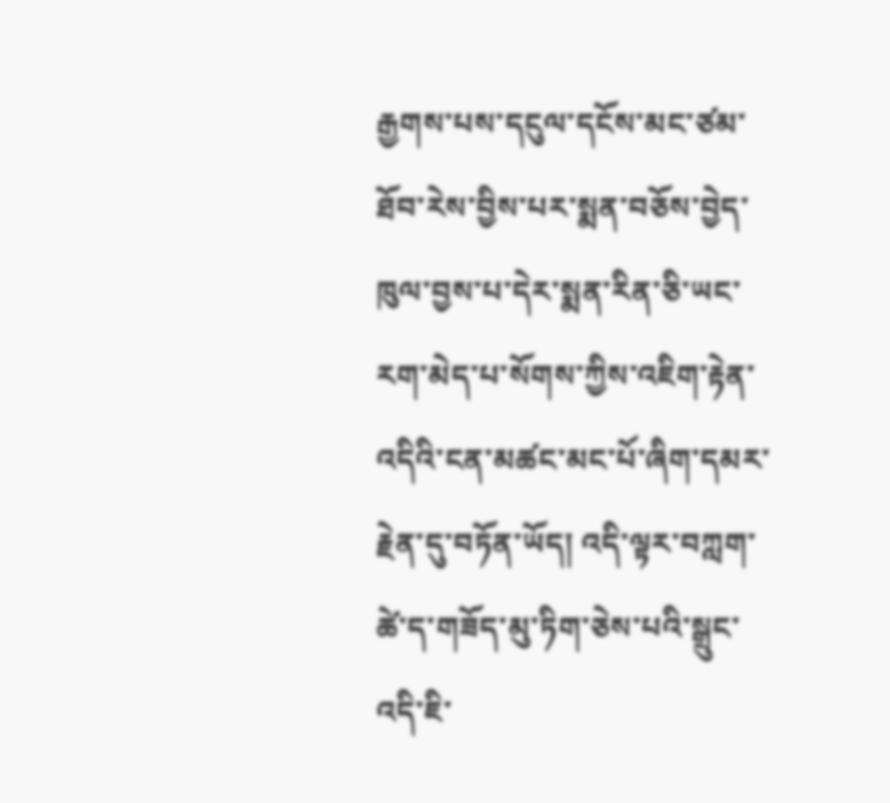རྒྱགས་པས་དངུལ་དངོས་མང་ཙམ་ཐོབ་རེས་བྱིས་པར་སྨན་བཅོས་བྱེད་ཁུལ་བྱས་པ་དེར་སྨན་རིན་ཅི་ཡང་རག་མེད་པ་སོགས་ཀྱིས་འཇིག་རྟེན་འདིའི་ངན་མཚང་མང་པོ་ཞིག་དམར་རྗེན་དུ་བཏོན་ཡོད། འདི་ལྟར་བཀླག་ཚེ་ད་གཟོད་མུ་ཏིག་ཅེས་པའི་སྒྲུང་འདི་ཇི་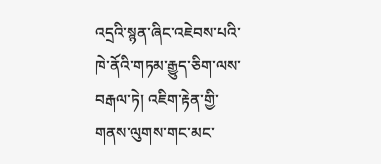འདྲའི་སྙན་ཞིང་འཇེབས་པའི་ཁེ་ནོའི་གཏམ་རྒྱུད་ཅིག་ལས་བརྒལ་ཏེ། འཇིག་རྟེན་གྱི་གནས་ལུགས་གང་མང་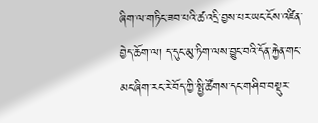ཞིག་ལ་གཏིང་ཟབ་པའི་ཚ་འདྲི་བྱས་པར་ཡང་ངོས་འཛིན་བྱེད་ཆོག་ལ། ད་དུང་མུ་ཏིག་ལས་བྱུང་བའི་དོན་རྐྱེན་གང་མང་ཞིག་རང་རེ་བོད་ཀྱི་སྤྱི་ཚོགས་དང་གཤིབ་བསྡུར་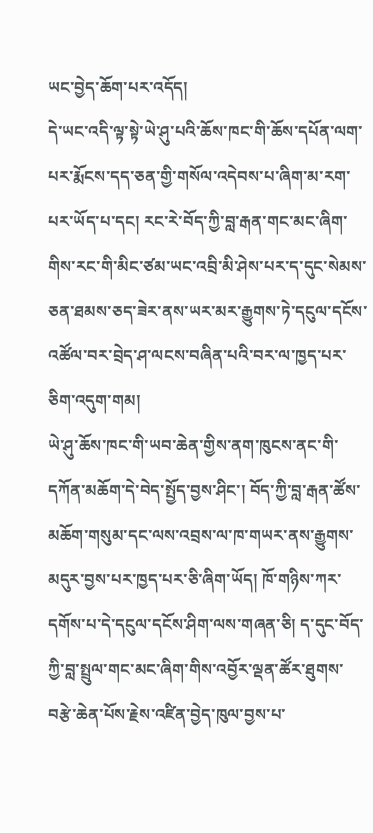ཡང་བྱེད་ཆོག་པར་འདོད།
དེ་ཡང་འདི་ལྟ་སྟེ་ཡེ་ཤུ་པའི་ཆོས་ཁང་གི་ཆོས་དཔོན་ལག་པར་རྨོངས་དད་ཅན་གྱི་གསོལ་འདེབས་པ་ཞིག་མ་རག་པར་ཡོད་པ་དང། རང་རེ་བོད་ཀྱི་བླ་རྒན་གང་མང་ཞིག་གིས་རང་གི་མིང་ཙམ་ཡང་འབྲི་མི་ཤེས་པར་ད་དུང་སེམས་ཅན་ཐམས་ཅད་ཟེར་ནས་ཡར་མར་རྒྱུགས་ཏེ་དངུལ་དངོས་འཚོལ་བར་བྲེད་ཤ་ལངས་བཞིན་པའི་བར་ལ་ཁྱད་པར་ཅིག་འདུག་གམ།
ཡེ་ཤུ་ཆོས་ཁང་གི་ཡབ་ཆེན་གྱིས་ནག་ཁུངས་ནང་གི་དཀོན་མཆོག་དེ་བེད་སྤྱོད་བྱས་ཤིང་། བོད་ཀྱི་བླ་རྒན་ཚོས་མཆོག་གསུམ་དང་ལས་འབྲས་ལ་ཁ་གཡར་ནས་རྒྱུགས་མདུར་བྱས་པར་ཁྱད་པར་ཅི་ཞིག་ཡོད། ཁོ་གཉིས་ཀར་དགོས་པ་དེ་དངུལ་དངོས་ཤིག་ལས་གཞན་ཅི། ད་དུང་བོད་ཀྱི་བླ་སྤྲུལ་གང་མང་ཞིག་གིས་འབྱོར་ལྡན་ཚོར་ཐུགས་བརྩེ་ཆེན་པོས་རྗེས་འཛིན་བྱེད་ཁུལ་བྱས་པ་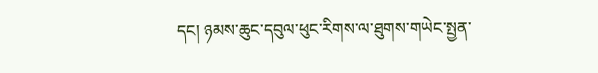དང། ཉམས་ཆུང་དབུལ་ཕུང་རིགས་ལ་ཐུགས་གཡེང་སྤྱན་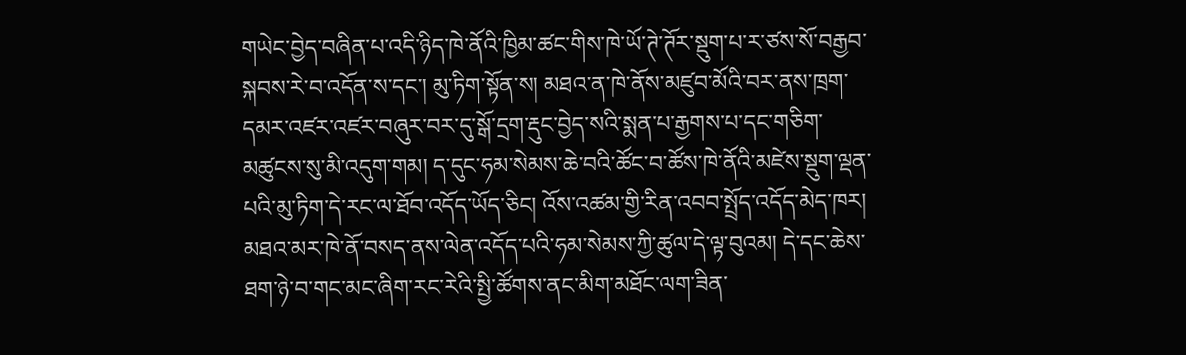གཡེང་བྱེད་བཞིན་པ་འདི་ཉིད་ཁེ་ནོའི་ཁྱིམ་ཚང་གིས་ཁེ་ཡོ་ཊེ་ཊོར་སྡུག་པ་ར་ཙས་སོ་བརྒྱབ་སྐབས་རེ་བ་འདོན་ས་དང་། མུ་ཏིག་སྟོན་ས། མཐའ་ན་ཁེ་ནོས་མཛུབ་མོའི་བར་ནས་ཁྲག་དམར་འཛར་འཛར་བཞུར་བར་དུ་སྒོ་དྲག་རྡུང་བྱེད་སའི་སྨན་པ་རྒྱགས་པ་དང་གཅིག་མཚུངས་སུ་མི་འདུག་གམ། ད་དུང་ཧམ་སེམས་ཆེ་བའི་ཚོང་བ་ཚོས་ཁེ་ནོའི་མཛེས་སྡུག་ལྡན་པའི་མུ་ཏིག་དེ་རང་ལ་ཐོབ་འདོད་ཡོད་ཅིང། འོས་འཚམ་གྱི་རིན་འབབ་སྤྲོད་འདོད་མེད་ཁར། མཐའ་མར་ཁེ་ནོ་བསད་ནས་ལེན་འདོད་པའི་ཧམ་སེམས་ཀྱི་ཚུལ་དེ་ལྟ་བུའམ། དེ་དང་ཆེས་ཐག་ཉེ་བ་གང་མང་ཞིག་རང་རེའི་སྤྱི་ཚོགས་ནང་མིག་མཐོང་ལག་ཟིན་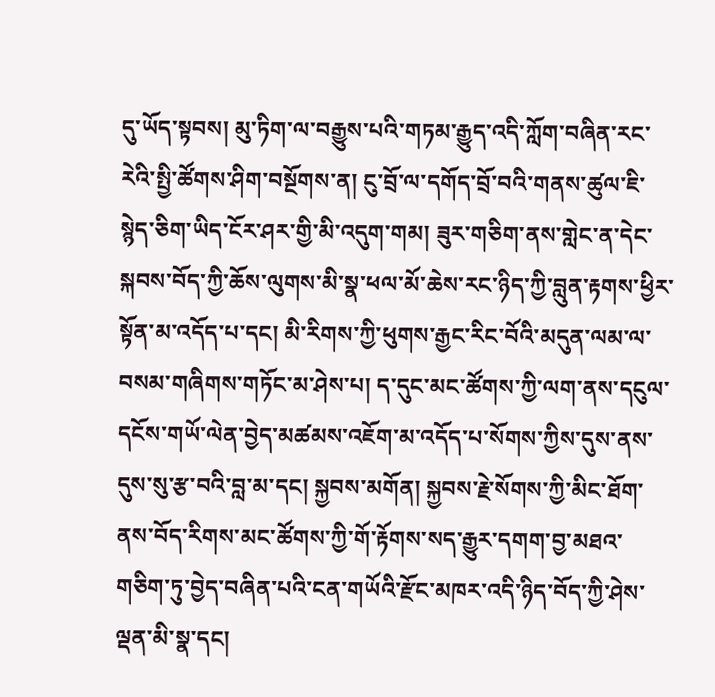དུ་ཡོད་སྟབས། མུ་ཏིག་ལ་བརྒྱུས་པའི་གཏམ་རྒྱུད་འདི་ཀློག་བཞིན་རང་རེའི་སྤྱི་ཚོགས་ཤིག་བསྔོགས་ན། ངུ་བྲོ་ལ་དགོད་བྲོ་བའི་གནས་ཚུལ་ཇི་སྙེད་ཅིག་ཡིད་ངོར་ཤར་གྱི་མི་འདུག་གམ། ཟུར་གཅིག་ནས་གླེང་ན་དེང་སྐབས་བོད་ཀྱི་ཆོས་ལུགས་མི་སྣ་ཕལ་མོ་ཆེས་རང་ཉིད་ཀྱི་བླུན་རྟགས་ཕྱིར་སྟོན་མ་འདོད་པ་དང། མི་རིགས་ཀྱི་ཕུགས་རྒྱང་རིང་བོའི་མདུན་ལམ་ལ་བསམ་གཞིགས་གཏོང་མ་ཤེས་པ། ད་དུང་མང་ཚོགས་ཀྱི་ལག་ནས་དངུལ་དངོས་གཡོ་ལེན་བྱེད་མཚམས་འཇོག་མ་འདོད་པ་སོགས་ཀྱིས་དུས་ནས་དུས་སུ་རྩ་བའི་བླ་མ་དང། སྐྱབས་མགོན། སྐྱབས་རྗེ་སོགས་ཀྱི་མིང་ཐོག་ནས་བོད་རིགས་མང་ཚོགས་ཀྱི་གོ་རྟོགས་སད་རྒྱུར་དགག་བྱ་མཐའ་གཅིག་ཏུ་བྱེད་བཞིན་པའི་ངན་གཡོའི་རྫོང་མཁར་འདི་ཉིད་བོད་ཀྱི་ཤེས་ལྡན་མི་སྣ་དང།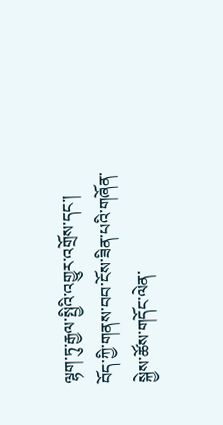ལྷག་ཏུ་རྒྱལ་སྤྱིའི་འགྱུར་འགྲོས་དང་། བོད་ཀྱི་གནས་བབ་ངོས་ཟིན་པའི་གཞོན་སྐྱེས་ཚོས་གདོང་ལེན་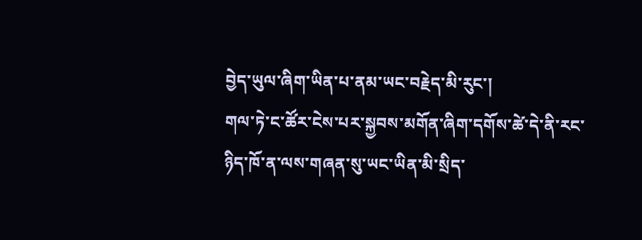བྱེད་ཡུལ་ཞིག་ཡིན་པ་ནམ་ཡང་བརྗེད་མི་རུང་།
གལ་ཏེ་ང་ཚོར་ངེས་པར་སྐྱབས་མགོན་ཞིག་དགོས་ཚེ་དེ་ནི་རང་ཉིད་ཁོ་ན་ལས་གཞན་སུ་ཡང་ཡིན་མི་སྲིད་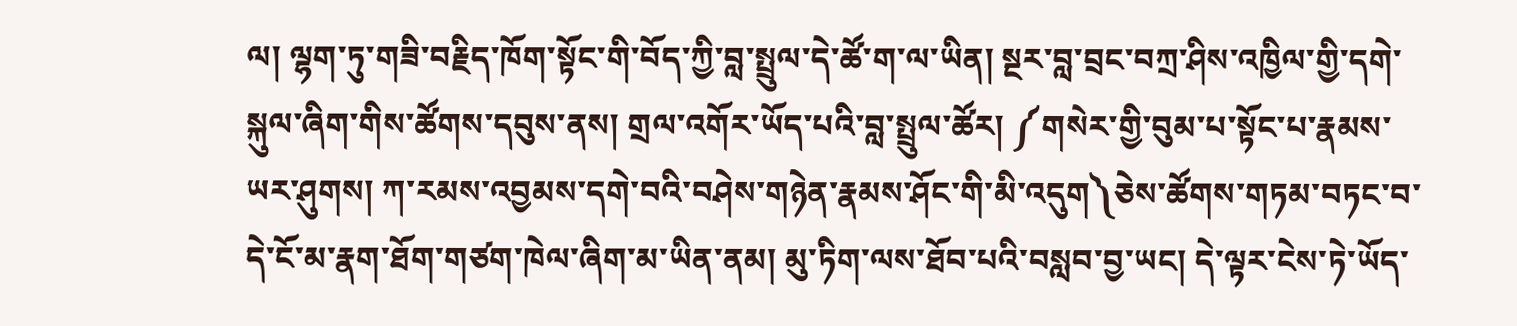ལ། ལྷག་ཏུ་གཟི་བརྗིད་ཁོག་སྟོང་གི་བོད་ཀྱི་བླ་སྤྲུལ་དེ་ཚོ་ག་ལ་ཡིན། སྔར་བླ་བྲང་བཀྲ་ཤིས་འཁྱིལ་གྱི་དགེ་སྐུལ་ཞིག་གིས་ཚོགས་དབུས་ནས། གྲལ་འགོར་ཡོད་པའི་བླ་སྤྲུལ་ཚོར། ༼གསེར་གྱི་བུམ་པ་སྟོང་པ་རྣམས་ཡར་ཤུགས། ཀ་རམས་འབྱམས་དགེ་བའི་བཤེས་གཉེན་རྣམས་ཤོང་གི་མི་འདུག༽ཅེས་ཚོགས་གཏམ་བཏང་བ་དེ་ངོ་མ་རྣག་ཐོག་གཙག་ཁེལ་ཞིག་མ་ཡིན་ནམ། མུ་ཏིག་ལས་ཐོབ་པའི་བསླབ་བྱ་ཡང། དེ་ལྟར་ངེས་ཏེ་ཡོད་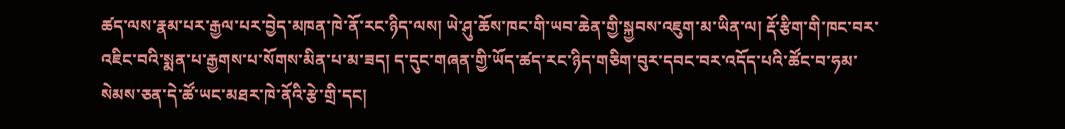ཚད་ལས་རྣམ་པར་རྒྱལ་པར་བྱེད་མཁན་ཁེ་ནོ་རང་ཉིད་ལས། ཡེ་ཤུ་ཆོས་ཁང་གི་ཡབ་ཆེན་གྱི་སྐྱབས་འཇུག་མ་ཡིན་ལ། རྡོ་རྩིག་གི་ཁང་བར་འཇིང་བའི་སྨན་པ་རྒྱགས་པ་སོགས་མིན་པ་མ་ཟད། ད་དུང་གཞན་གྱི་ཡོད་ཚད་རང་ཉིད་གཅིག་བུར་དབང་བར་འདོད་པའི་ཚོང་བ་ཧམ་སེམས་ཅན་དེ་ཚོ་ཡང་མཐར་ཁེ་ནོའི་རྩེ་གྲི་དང།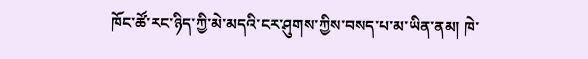ཁོང་ཚོ་རང་ཉིད་ཀྱི་མེ་མདའི་ངར་ཤུགས་ཀྱིས་བསད་པ་མ་ཡིན་ནམ། ཁེ་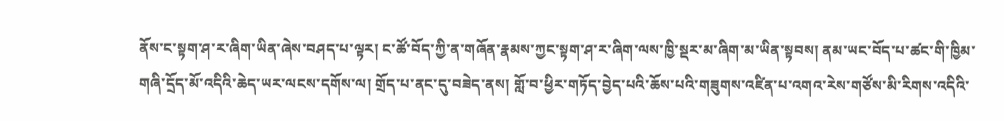ནོས་ང་སྟག་ཤ་ར་ཞིག་ཡིན་ཞེས་བཤད་པ་ལྟར། ང་ཚོ་བོད་ཀྱི་ན་གཞོན་རྣམས་ཀྱང་སྟག་ཤ་ར་ཞིག་ལས་ཁྱི་སྡར་མ་ཞིག་མ་ཡིན་སྟབས། ནམ་ཡང་བོད་པ་ཚང་གི་ཁྱིམ་གཞི་དྲོད་མོ་འདིའི་ཆེད་ཡར་ལངས་དགོས་ལ། གྲོད་པ་ནང་དུ་བཟེད་ནས། གློ་བ་ཕྱིར་གཏོད་བྱེད་པའི་ཆོས་པའི་གཟུགས་འཛིན་པ་འགའ་རེས་གཙོས་མི་རིགས་འདིའི་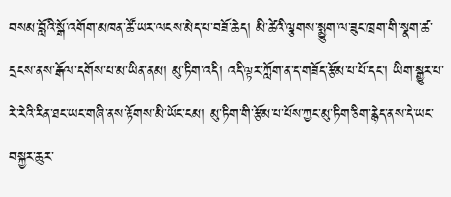བསམ་བློའི་སྒོ་འགོག་མཁན་ཚོ་ཡར་ལངས་མེད་པ་བཟོ་ཆེད། མི་ཚེའི་ལྕགས་སྨྱུག་ལ་ཟུང་ཁྲག་གི་སྣག་ཚ་དྲངས་ནས་རྒོལ་དགོས་པ་མ་ཡིན་ནམ། མུ་ཏིག་འདི། འདི་ལྟར་ཀློག་ན་ད་གཟོད་རྩོམ་པ་པོ་དང་། ཡིག་སྒྱུར་པ་རེ་རེའི་རིན་ཐང་ཡང་གཞི་ནས་རྟོགས་མི་ཡོང་ངམ། མུ་ཏིག་གི་རྩོམ་པ་པོས་ཀྱང་མུ་ཏིག་ཅིག་རྙེད་ནས་དེ་ཡང་བསྐྱར་ཆུར་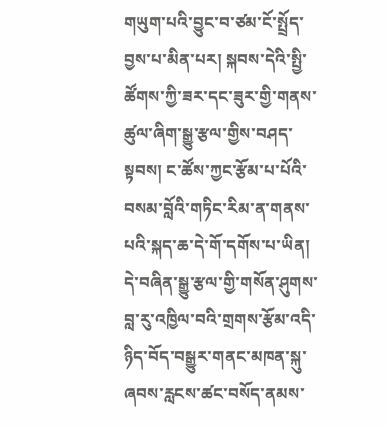གཡུག་པའི་བྱུང་བ་ཙམ་ངོ་སྤྲོད་བྱས་པ་མིན་པར། སྐབས་དེའི་སྤྱི་ཚོགས་ཀྱི་ཟར་དང་ཟུར་གྱི་གནས་ཚུལ་ཞིག་སྒྱུ་རྩལ་གྱིས་བཤད་སྟབས། ང་ཚོས་ཀྱང་རྩོམ་པ་པོའི་བསམ་བློའི་གཏིང་རིམ་ན་གནས་པའི་སྐད་ཆ་དེ་གོ་དགོས་པ་ཡིན། དེ་བཞིན་སྒྱུ་རྩལ་གྱི་གསོན་ཤུགས་བླ་རུ་འཁྱིལ་བའི་གྲགས་རྩོམ་འདི་ཉིད་བོད་བསྒྱུར་གནང་མཁན་སྐུ་ཞབས་རླངས་ཚང་བསོད་ནམས་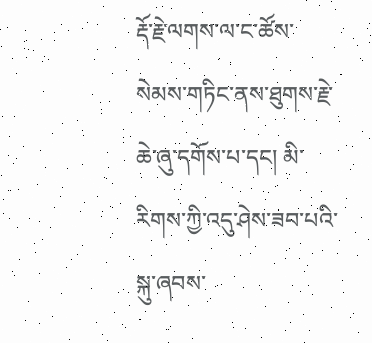རྡོ་རྗེ་ལགས་ལ་ང་ཚོས་སེམས་གཏིང་ནས་ཐུགས་རྗེ་ཆེ་ཞུ་དགོས་པ་དང། མི་རིགས་ཀྱི་འདུ་ཤེས་ཟབ་པའི་སྐུ་ཞབས་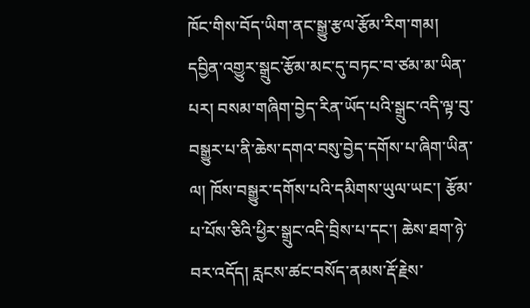ཁོང་གིས་བོད་ཡིག་ནང་སྒྱུ་རྩལ་རྩོམ་རིག་གམ། དབྱིན་འགྱུར་སྒྲུང་རྩོམ་མང་དུ་བཏང་བ་ཙམ་མ་ཡིན་པར། བསམ་གཞིག་བྱེད་རིན་ཡོད་པའི་སྒྲུང་འདི་ལྟ་བུ་བསྒྱུར་པ་ནི་ཆེས་དགའ་བསུ་བྱེད་དགོས་པ་ཞིག་ཡིན་ལ། ཁོས་བསྒྱུར་དགོས་པའི་དམིགས་ཡུལ་ཡང་། རྩོམ་པ་པོས་ཅིའི་ཕྱིར་སྒྲུང་འདི་བྲིས་པ་དང་། ཆེས་ཐག་ཉེ་བར་འདོད། རླངས་ཚང་བསོད་ནམས་རྡོ་རྗེས་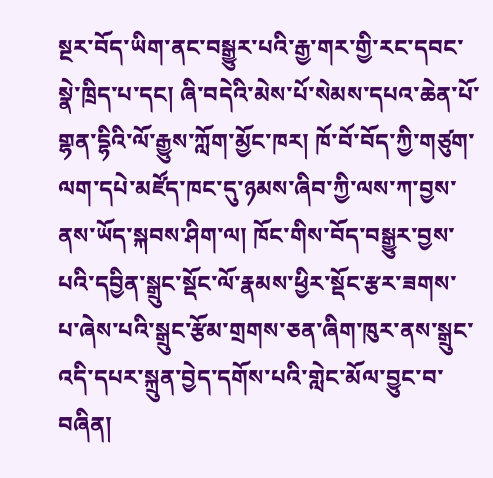སྔར་བོད་ཡིག་ནང་བསྒྱུར་པའི་རྒྱ་གར་གྱི་རང་དབང་སྣེ་ཁྲིད་པ་དང། ཞི་བདེའི་མེས་པོ་སེམས་དཔའ་ཆེན་པོ་གྷན་དྷིའི་ལོ་རྒྱུས་ཀློག་མྱོང་ཁར། ཁོ་བོ་བོད་ཀྱི་གཙུག་ལག་དཔེ་མཛོད་ཁང་དུ་ཉམས་ཞིབ་ཀྱི་ལས་ཀ་བྱས་ནས་ཡོད་སྐབས་ཤིག་ལ། ཁོང་གིས་བོད་བསྒྱུར་བྱས་པའི་དབྱིན་སྒྲུང་སྡོང་ལོ་རྣམས་ཕྱིར་སྡོང་རྩར་ཟགས་པ་ཞེས་པའི་སྒྲུང་རྩོམ་གྲགས་ཅན་ཞིག་ཁུར་ནས་སྒྲུང་འདི་དཔར་སྐྲུན་བྱེད་དགོས་པའི་གླེང་མོལ་བྱུང་བ་བཞིན།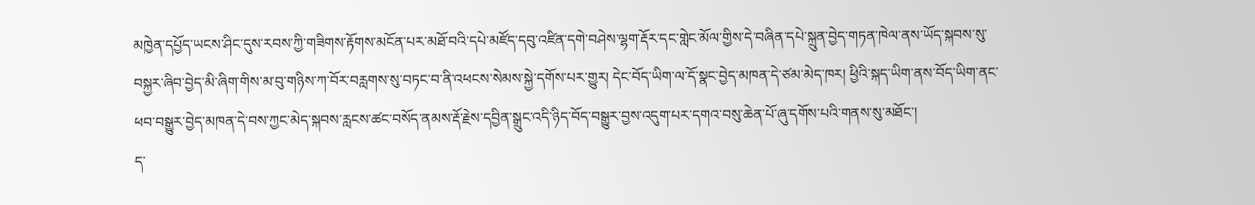མཁྱེན་དཔྱོད་ཡངས་ཤིང་དུས་རབས་ཀྱི་གཟིགས་རྟོགས་མངོན་པར་མཐོ་བའི་དཔེ་མཛོད་དབུ་འཛིན་དགེ་བཤེས་ལྷག་རྡོར་དང་གླེང་མོལ་གྱིས་དེ་བཞིན་དཔེ་སྐྲུན་བྱེད་གཏན་ཁེལ་ནས་ཡོད་སྐབས་སུ་བསྐྱར་ཞིབ་བྱེད་མི་ཞིག་གིས་མ་བུ་གཉིས་ཀ་བོར་བརླགས་སུ་བཏང་བ་ནི་འཕངས་སེམས་སྐྱེ་དགོས་པར་གྱུར། དེང་བོད་ཡིག་ལ་དོ་སྣང་བྱེད་མཁན་དེ་ཙམ་མེད་ཁར། ཕྱིའི་སྐད་ཡིག་ནས་བོད་ཡིག་ནང་ཕབ་བསྒྱུར་བྱེད་མཁན་དེ་བས་ཀྱང་མེད་སྐབས་རླངས་ཚང་བསོད་ནམས་རྡོ་རྗེས་དབྱིན་སྒྲུང་འདི་ཉིད་བོད་བསྒྱུར་བྱས་འདུག་པར་དགའ་བསུ་ཆེན་པོ་ཞུ་དགོས་པའི་གནས་སུ་མཐོང་།
ད་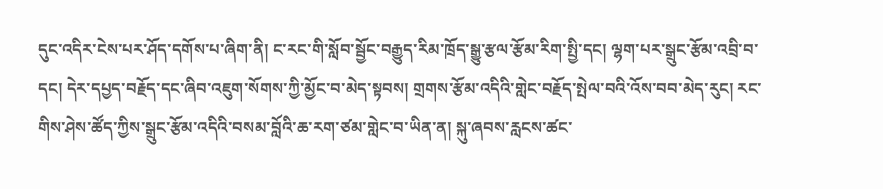དུང་འདིར་ངེས་པར་ཤོད་དགོས་པ་ཞིག་ནི། ང་རང་གི་སློབ་སྦྱོང་བརྒྱུད་རིམ་ཁྲོད་སྒྱུ་རྩལ་རྩོམ་རིག་སྤྱི་དང། ལྷག་པར་སྒྲུང་རྩོམ་འབྲི་བ་དང། དེར་དཔྱད་བརྗོད་དང་ཞིབ་འཇུག་སོགས་ཀྱི་མྱོང་བ་མེད་སྟབས། གྲགས་རྩོམ་འདིའི་གླེང་བརྗོད་སྤེལ་བའི་འོས་བབ་མེད་རུང། རང་གིས་ཤེས་ཚོད་ཀྱིས་སྒྲུང་རྩོམ་འདིའི་བསམ་བློའི་ཆ་རག་ཙམ་གླེང་བ་ཡིན་ན། སྐུ་ཞབས་རླངས་ཚང་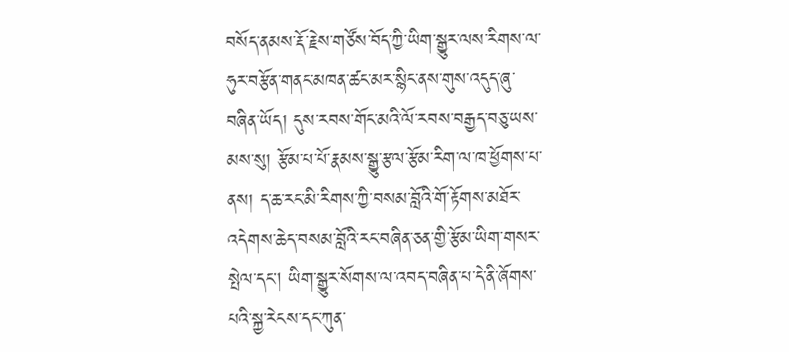བསོད་ནམས་རྡོ་རྗེས་གཙོས་བོད་ཀྱི་ཡིག་སྒྱུར་ལས་རིགས་ལ་ཧུར་བརྩོན་གནང་མཁན་ཚང་མར་སྙིང་ནས་གུས་འདུད་ཞུ་བཞིན་ཡོད། དུས་རབས་གོང་མའི་ལོ་རབས་བརྒྱད་བཅུ་ཡས་མས་སུ། རྩོམ་པ་པོ་རྣམས་སྒྱུ་རྩལ་རྩོམ་རིག་ལ་ཁ་ཕྱོགས་པ་ནས། ད་ཆ་རང་མི་རིགས་ཀྱི་བསམ་བློའི་གོ་རྟོགས་མཐོར་འདེགས་ཆེད་བསམ་བློའི་རང་བཞིན་ཅན་གྱི་རྩོམ་ཡིག་གསར་སྤེལ་དང། ཡིག་སྒྱུར་སོགས་ལ་འབད་བཞིན་པ་དེ་ནི་ཞོགས་པའི་སྐྱ་རེངས་དང་ཀུན་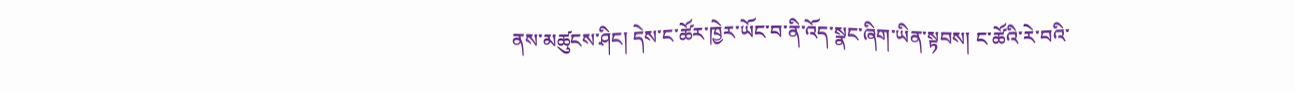ནས་མཚུངས་ཤིང། དེས་ང་ཚོར་ཁྱེར་ཡོང་བ་ནི་འོད་སྣང་ཞིག་ཡིན་སྟབས། ང་ཚོའི་རེ་བའི་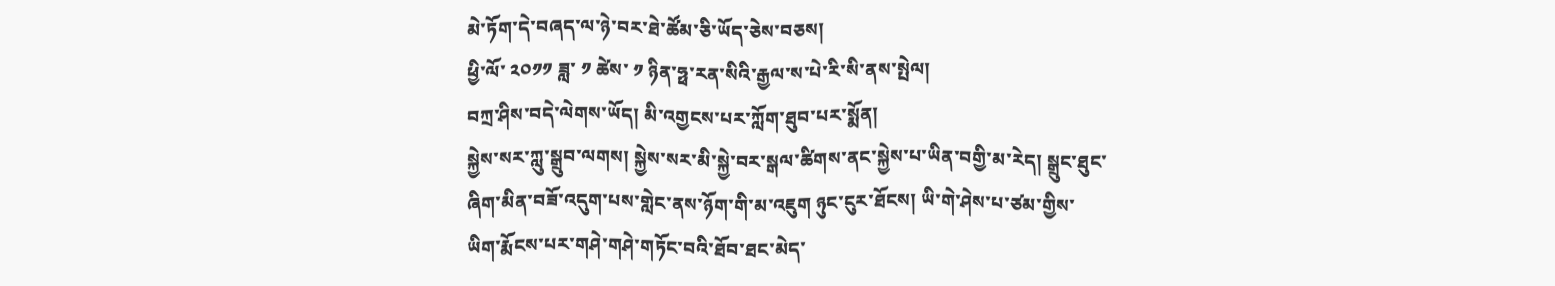མེ་ཏོག་དེ་བཞད་ལ་ཉེ་བར་ཐེ་ཚོམ་ཅི་ཡོད་ཅེས་བཅས།
ཕྱི་ལོ་ ༢༠༡༡ ཟླ་ ༡ ཚེས་ ༡ ཉིན་ཧྥ་རན་སིའི་རྒྱལ་ས་པེ་རི་སི་ནས་སྤེལ།
བཀྲ་ཤིས་བདེ་ལེགས་ཡོད། མི་འགྱངས་པར་ཀློག་ཐུབ་པར་སྨོན།
སྐྱེས་སར་ཀླུ་སྒྲུབ་ལགས། སྐྱེས་སར་མི་སྐྱེ་བར་སྒལ་ཚིགས་ནང་སྐྱེས་པ་ཡིན་བགྱི་མ་རེད། སྒྲུང་ཐུང་ཞིག་མིན་བཟོ་འདུག་པས་གླེང་ནས་ཉོག་གི་མ་འཇུག ཉུང་ངུར་ཐོངས། ཡི་གེ་ཤེས་པ་ཙམ་གྱིས་ཡིག་རྨོངས་པར་གཤེ་གཤེ་གཏོང་བའི་ཐོབ་ཐང་མེད་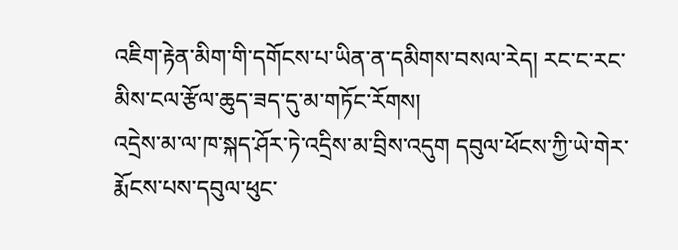འཇིག་རྟེན་མིག་གི་དགོངས་པ་ཡིན་ན་དམིགས་བསལ་རེད། རང་ང་རང་མིས་ངལ་རྩོལ་ཆུད་ཟད་དུ་མ་གཏོང་རོགས།
འདྲེས་མ་ལ་ཁ་སྐད་ཤོར་ཏེ་འདྲིས་མ་བྲིས་འདུག དབུལ་ཕོངས་ཀྱི་ཡེ་གེར་རྨོངས་པས་དབུལ་ཕུང་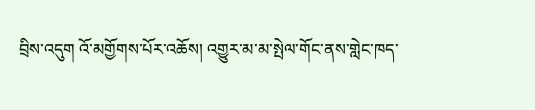བྲིས་འདུག འོ་མགྱོགས་པོར་འཆོས། འགྱུར་མ་མ་སྤེལ་གོང་ནས་གླེང་ཁད་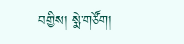བགྱིས། སྨེ་གཙོག།